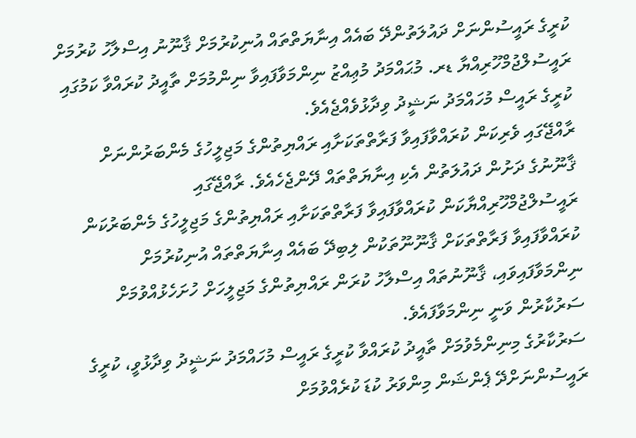ކުރީގެ ރައީސުންނަށް ދައުލަތުންދޭ ބައެއް އިނާޔަތްތައް އުނިކުރުމަށް ޤާނޫނު އިސްލާހު ކުރުމަށް ރައީސުލްޖުމްހޫރިއްޔާ ޑރ. މުޙައްމަދު މުޢިއްޒު ނިންމަވާފައިވާ ނިންމުމަށް ތާއީދު ކުރައްވާ ކަމުގައި ކުރީގެ ރައީސް މުހައްމަދު ނަޝީދު ވިދާޅުވެއްޖެއެވެ.
ރާއްޖޭގައި ވެރިކަން ކުރައްވާފައިވާ ފަރާތްތަކަށާއި ރައްޔިތުންގެ މަޖިލީހުގެ މެންބަރުންނަށް ޤާނޫނުގެ ދަށުން ދައުލަތުން އެކި އިނާޔަތްތައް ދޭންޖެހެއެވެ. ރާއްޖޭގައި ރައީސުލްޖުމްހޫރިއްޔާކަން ކުރައްވާފައިވާ ފަރާތްތަކަށާއި ރައްޔިތުންގެ މަޖިލީހުގެ މެންބަރުކަން ކުރައްވާފައިވާ ފަރާތްތަކަށް ޤާނޫނޫތަކުން ލިބިދޭ ބައެއް އިނާޔަތްތައް އުނިކުރުމަށް ނިންމަވާފައިވައި، ޤާނޫނުތައް އިސްލާހު ކުރަން ރައްޔިތުންގެ މަޖިލީހަށް ހުށަހެޅުއްވުމަށް ސަރުކާރުން ވަނީ ނިންމަވާފައެވެ.
ސަރުކާރުގެ މިނިންމެވުމަށް ތާއީދު ކުރައްވާ ކުރީގެ ރައީސް މުހައްމަދު ނަޝީދު ވިދާޅުވީ، ކުރީގެ ރައީސުންނަށްދޭ ޕެންޝަން މިންވަރު ކުޑަ ކުރެއްވުމަށް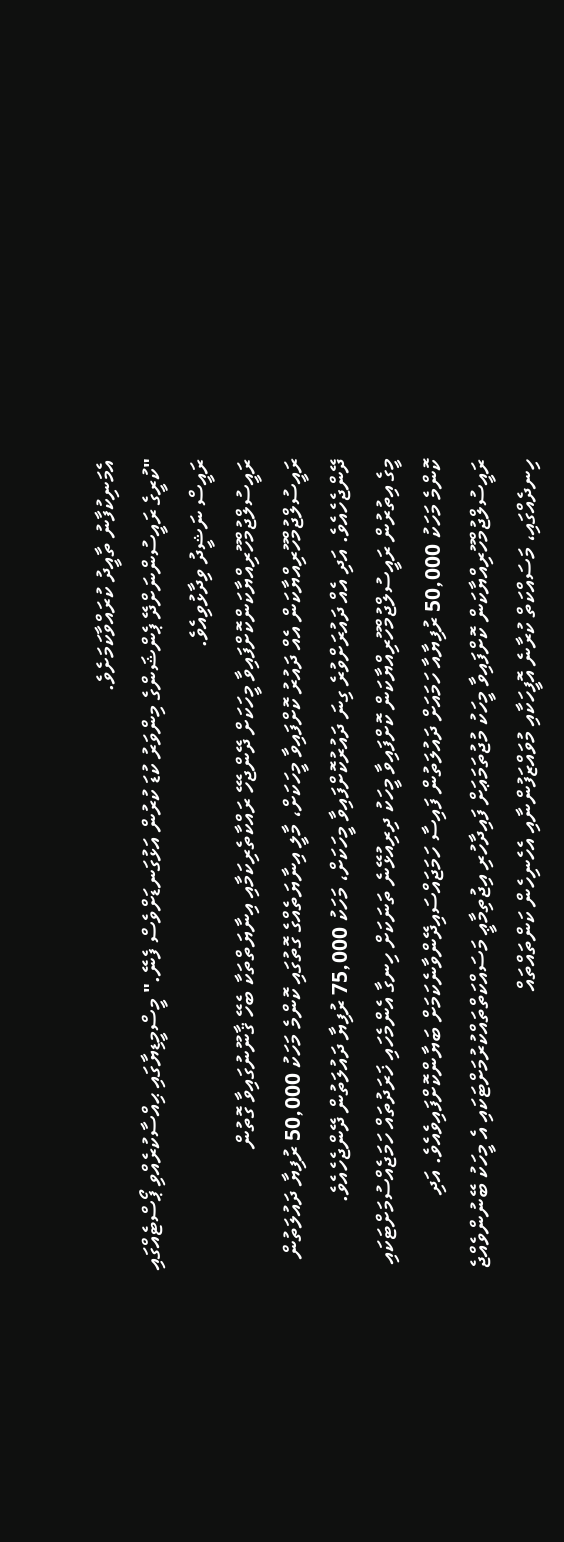އެމަނިކުފާނު ތާއީދު ކުރައްވާކަމަށެވެ.
"ކުރީގެ ރައީސުންނަށްދޭ ޕެންޝަންގެ މިންވަރު ކުޑަ ކުރުން އަޅުގަނޑަށްވެސް ފެނޭ." މީސްމީޑިޔާގައި ޙިއްސާކުރެއްވި ޕޯސްޓެއްގައި ރައީސް ނަޝީދު ވިދާޅުވިއެވެ.
ރައީސުލްޖުމްހޫރިއްޔާކަންކޮށްފައިވާ މީހަކަށް ދޭންޖެހޭ ރައްކާތެރިކަމާއި އިނާޔަތްތަކާ ބެހޭ ޤާނޫނުގައިވާ ގޮތުން ރައީސުލްޖުމްހޫރިއްޔާކަން އެއް ދައުރު ކޮށްފައިވާ މީހަކަށް، މާލީ އިނާޔަތެއްގެ ގޮތުގައި ކޮންމެ މަހަކު 50,000 ރުފިޔާ ދައުލަތުން ދޭންޖެހެއެވެ. އަދި އެއް ދައުރަށްވުރެ ގިނަ ދައުރުކޮށްފައިވާ މީހަކަށް، މަހަކު 75,000 ރުފިޔާ ދައުލަތުން ދޭންޖެހެއެވެ.
މީގެ އިތުރުން ރައީސުލްޖުމްހޫރިއްޔާކަން ކޮށްފައިވާ މީހަކު ދިރިއުޅޭނެ ތަނަކަށް ހިނގާ އެންމެހައި ޚަރަދުތައް ހަމަޖެއްސުމަށްޓަކައި ކޮންމެ މަހަކު 50,000 ރުފިޔާއާ ހަމައަށް ދައުލަތުން ފައިސާ ހަމަޖައްސައިދޭންވާނެކަމަށް ބަޔާންކޮށްފައިވެއެވެ. އަދި ރައީސުލްޖުމްހޫރިއްޔާކަން ކޮށްފައިވާ މީހަކު މުޖުތަމަޢަށް ފައިދާހުރި އިޖުތިމާޢީ މަސައްކަތްތައްކުރުމަށްޓަކައި އެ މީހަކު ބޭނުންވެއްޖެ ހިނދެއްގައި، މަސައްކަތް ކުރާނެ އޮފީހަކާއި މުވައްޒަފުންނާއި އެހެނިހެން ކަންތައްތައް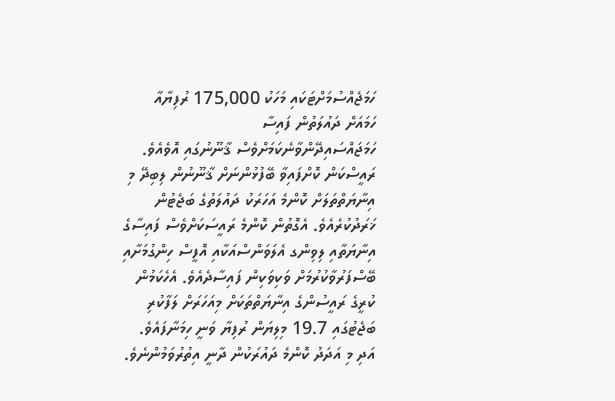ހަމަޖެއްސުމަށްޓަކައި މަހަކު 175,000 ރުފިޔާއާ ހަމައަށް ދައުލަތުން ފައިސާ ހަމަޖައްސައިދޭންވާނެކަމަށްވެސް ޤާނޫނުގައި އޮވެއެވެ.
ރައީސްކަން ކޮށްފައިވާ ބޭފުޅުންނަށް ޤާނޫނުން ލިބިދޭ މި އިނާޔަތްތަލަށް ކޮންމެ އަހަރަކު ދައުލަތުގެ ބަޖެޓުން ޚަރަދުކުރެއެވެ. އެގޮތުން ކޮންމެ ރައީސަކަށްވެސް ފައިސާގެ އިނާޔަތާއި ލިވިންގ އެލަވަންސްއަކާއި އޮފީސް ހިންގުމަށާއި ބޭސްފަރުވާކުރުމަށް ވަކިވަކިން ފައިސާދެއެވެ. އެހެކަމުން ކުރީގެ ރައީސުންގެ އިނާޔަތްތަކަށް މިއަހަރަށް ލަފާކުރި ބަޖެޓުގައި 19.7 މިލިޔަން ރުފިޔާ ވަނީ ހިމަނާފައެވެ. އަދި މި އަދަދު ކޮންމެ ދައުރަކުން ދާނީ އިތުރުވަމުންނެވެ.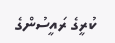ކުރީގެ ރައީސުންގެ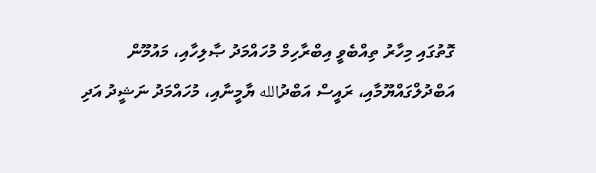ގޮތުގައި މިހާރު ތިއްބެވީ އިބްރާހިމް މުހައްމަދު ޞާލިހާއި، މައުމޫން އަބްދުލްގައްޔޫމާއި، ރައީސް އަބްދުالله ޔާމީނާއި، މުހައްމަދު ނަޝީދު އަދި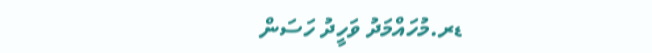ޑރ.މުހައްމަދު ވަހީދު ހަސަން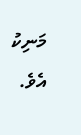މަނިކު އެވެ.